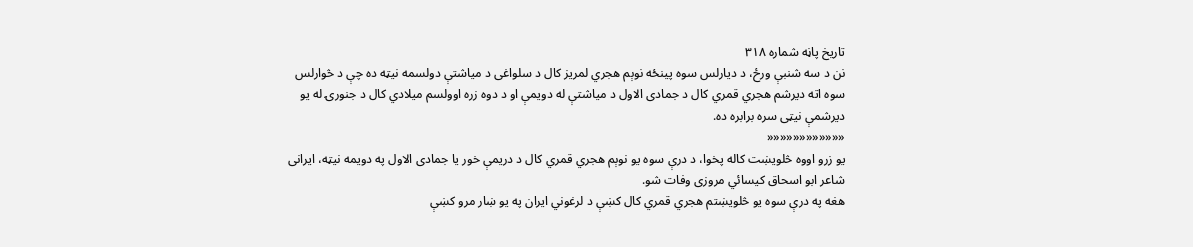تاریخ پاڼه شماره ۳۱۸
نن د سه شنبې ورځ، د دیارلس سوه پینځه نوېم هجري لمریز کال د سلواغی د میاشتې دولسمه نیټه ده چې د څوارلس سوه اته دیرشم هجري قمري کال د جمادی الاول د میاشتې له دویمې او د دوه زره اوولسم میلادي کال د جنورۍ له یو دیرشمې نیټی سره برابره ده.
««««««««««««
یو زرو اووه څلویښت کاله پخوا، د درې سوه یو نوېم هجري قمري کال د دریمې خور یا جمادی الاول په دویمه نيټه، ایرانی شاعر ابو اسحاق کيسائي مروزی وفات شو.
هغه په درې سوه یو څلویښتم هجري قمري کال کښې د لرغوني ایران په یو ښار مرو کښې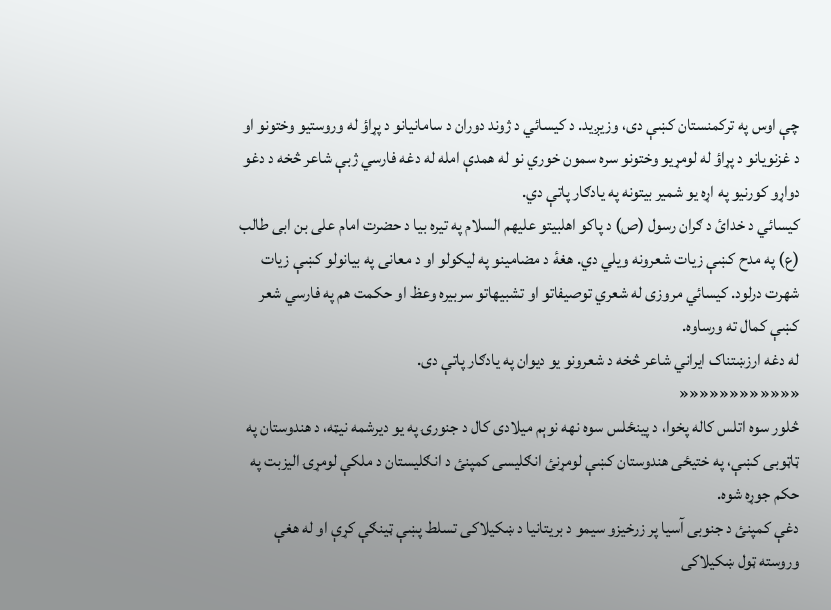چې اوس په ترکمنستان کښې دی، وزيږيد. د کيسائي د ژوند دوران د سامانیانو د پړاؤ له وروستیو وختونو او د غزنویانو د پړاؤ له لومړیو وختونو سره سمون خوري نو له همدې امله له دغه فارسي ژبې شاعر څخه د دغو دواړو کورنیو په اړه یو شمير بیتونه په یادګار پاتې دي.
کيسائي د خدائ د ګران رسول (ص) د پاکو اهلبيتو علیهم السلام په تيره بیا د حضرت امام علی بن ابی طالب (ع) په مدح کښې زیات شعرونه ویلي دي. هغۀ د مضامینو په لیکولو او د معانی په بیانولو کښې زیات شهرت درلود. کيسائي مروزی له شعري توصیفاتو او تشبیهاتو سربیره وعظ او حکمت هم په فارسي شعر کښې کمال ته ورساوه.
له دغه ارزښتناک ایراني شاعر څخه د شعرونو یو دیوان په یادګار پاتې دی.
««««««««««««
څلور سوه اتلس کاله پخوا، د پینځلس سوه نهه نوېم میلادی کال د جنورۍ په یو دیرشمه نیټه، د هندوستان په ټاټوبی کښې، په ختیځی هندوستان کښې لومړنئ انګلیسی کمپنئ د انګلیستان د ملکې لومړۍ الیزبت په حکم جوړه شوه.
دغې کمپنئ د جنوبی آسیا پر زرخیزو سیمو د بریتانیا د ښکیلاکی تسلط پښې ټینګې کړې او له هغې وروسته ټول ښکیلاکی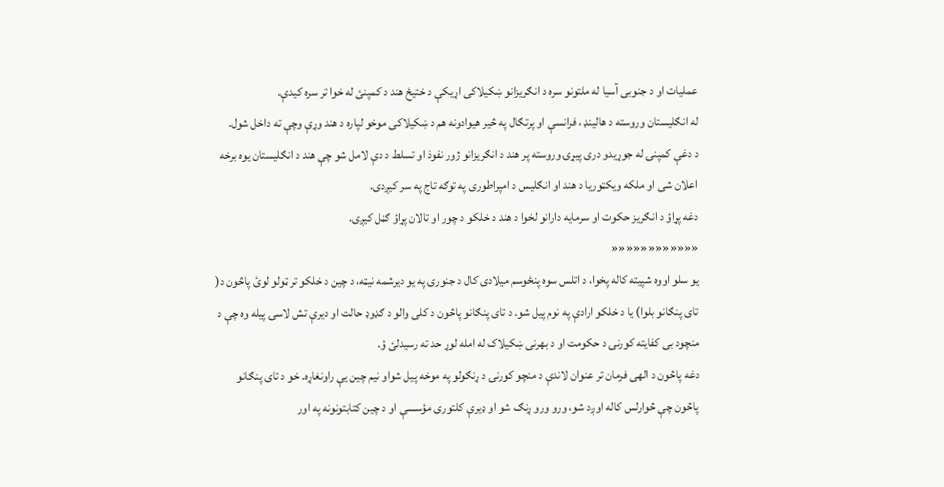عملیات او د جنوبی آسیا له ملتونو سره د انګریزانو ښکیلاکی اړیکې د ختیځ هند د کمپنئ له خوا تر سره کیدې.
له انګلیستان وروسته د هالینډ ، فرانسې او پرتګال په څیر هیوادونه هم د ښکیلاکی موخو لپاره د هند وړې وچې ته داخل شول.
د دغې کمپنۍ له جوړیدو دری پیړۍ وروسته پر هند د انګریزانو ژور نفوذ او تسلط د دې لامل شو چې هند د انګلیستان یوه برخه اعلان شی او ملکه ویکټوریا د هند او انګلیس د امپراطوری په توګه تاج په سر کیږدی.
دغه پړاؤ د انګریز حکوت او سرمایه دارانو لخوا د هند د خلکو د چور او تالان پړاؤ ګڼل کیږی.
««««««««««««
یو سلو اووه شپیته کاله پخوا، د اتلس سوه پنځوسم میلادی کال د جنورۍ په یو دیرشمه نیټه، د چین د خلکو تر ټولو لوئ پاڅون د( تای پنګانو بلوا) یا د خلکو ارادې په نوم پیل شو. د تای پنګانو پاڅون د کلی والو د ګډوډ حالت او دیرې تش لاسۍ پیله وه چې د منچود بی کفایته کورنۍ د حکومت او د بهرنی ښکیلاک له امله لوړ حد ته رسیدلئ ؤ.
دغه پاڅون د الهی فرمان تر عنوان لاندې د منچو کورنۍ د ړنګولو په موخه پیل شواو نیم چین یې راونغاړه. خو د تای پنګانو پاڅون چې څوارلس کاله اوږد شو، ورو ورو ړنګ شو او ډیرې کلتوری مؤسسې او د چین کتابتونونه په اور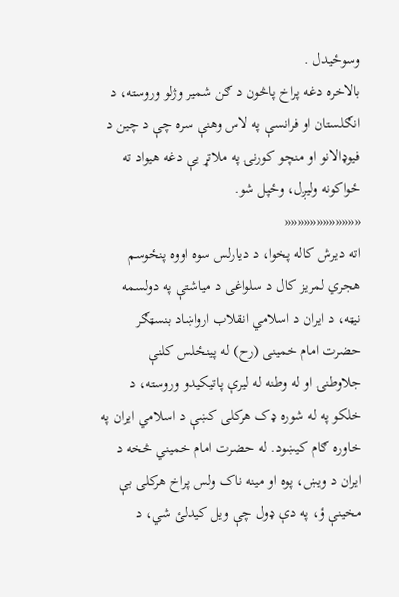وسوځیدل .
بالاخره دغه پراخ پاڅون د ګن شمیر وژلو وروسته، د انګلستان او فرانسې په لاس وهنې سره چې د چین د فیوډالانو او منچو کورنۍ په ملاتړ یې دغه هیواد ته ځواکونه ولیږل، وځپل شو.
««««««««««««
اته دیرش کاله پخوا، د دیارلس سوه اووه پنځوسم هجري لمریز کال د سلواغی د میاشتې په دولسمه نیټه، د ایران د اسلامي انقلاب ارواښاد بنسټګر حضرت امام خمینی (رح) له پینځلس کلنې جلاوطنۍ او له وطنه له لیرې پاتیکیدو وروسته، د خلکو په له شوره ډک هرکلی کښې د اسلامي ایران په خاوره ګام کیښود. له حضرت امام خمیني څخه د ایران د ویښ، پوه او مینه ناک ولس پراخ هرکلی بې مخینې ؤ، په دې ډول چې ویل کیدلئ شي، د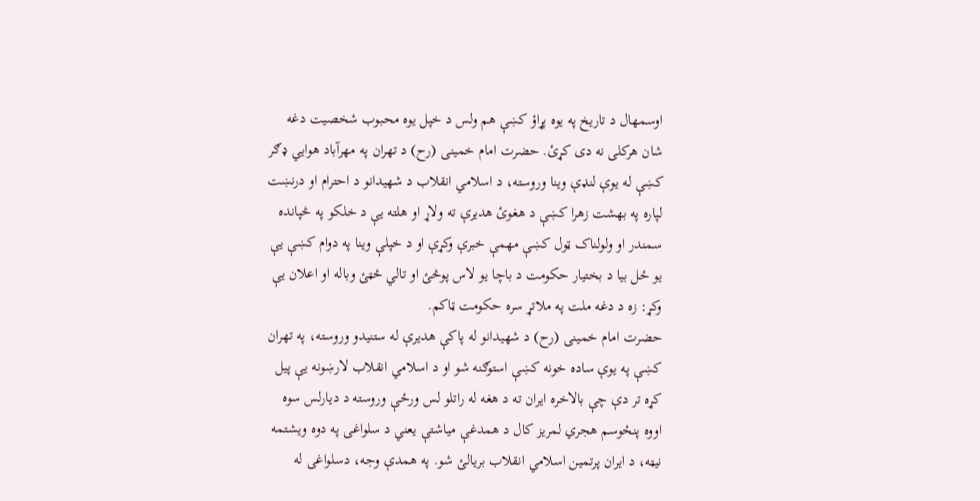اوسمهال د تاریخ په یوه پړاؤ کښې هم ولس د خپل یوه محبوب شخصیت دغه شان هرکلی نه دی کړئ. حضرت امام خمینی (رح) د تهران په مهرآباد هوایي ډګر کښې له یوې لنډې وینا وروسته، د اسلامي انقلاب د شهیدانو د احترام او درنښت لپاره په بهشت زهرا کښې د هغوئ هدیرې ته ولاړ او هلته یې د خلکو په څپانده سمندر او ولولناک ټول کښې مهمې خبرې وکړې او د خپلې وینا په دوام کښې یې یو ځل بیا د بختیار حکومت د باچا یو لاس پوڅئ او تالي څټئ وباله او اعلان یې وکړ: زه د دغه ملت په ملاتړ سره حکومت ټاکم.
حضرت امام خمینی (رح) د شهیدانو له پاکې هدیرې له ستنیدو وروسته، په تهران کښې په یوې ساده خونه کښې استوګنه شو او د اسلامي انقلاب لارښونه یې پیل کړه تر دې چې بالاخره ایران ته د هغه له راتلو لس ورځې وروسته د دیارلس سوه اووه پنځوسم هجري لمریز کال د همدغې میاشتې یعني د سلواغی په دوه ویشتمه نیټه، د ایران پرتمین اسلامي انقلاب بریالئ شو. په همدې وجه، دسلواغی له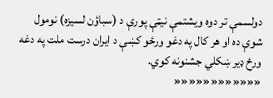دولسمې تر دوه ویشتمې نیټې پورې د (سباؤن لسیزه) نومول شوې ده او هر کال په دغو ورځو کښې د ایران درست ملت په دغه ورځ ډیر ښکلي جشنونه کوي.
««««««««««««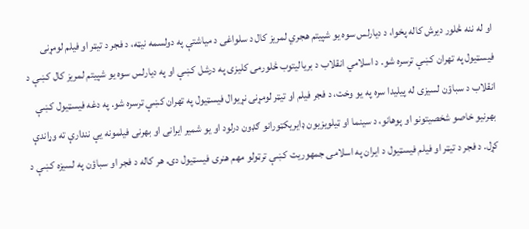او له ننه څلور دیرش کاله پخوا، د دیارلس سوه یو شپیتم هجري لمریز کال د سلواغی د میاشتې په دولسمه نیټه، د فجر د تیټر او فیلم لومړنی فیسټیول په تهران کښې ترسره شو. د اسلامي انقلاب د بریالیتوب څلورمی کلیزی په درشل کښې او په دیارلس سوه یو شپیتم لمریز کال کښې د انقلاب د سباؤن لسیزی له پیلیدا سره په یو وخت، د فجر فیلم او تیټر لومړنی نړیوال فیسټیول په تهران کښې ترسره شو. په دغه فیسټیول کښې بهرنیو خاصو شخصیتونو او پوهانو، د سینما او ټیلویزیون ډایریکټورانو ګډون درلود او یو شمیر ایرانی او بهرنی فیلمونه یې نندارې ته وړاندې کړل. د فجر د تیټر او فیلم فیسټیول د ایران په اسلامی جمهوریت کښې ترټولو مهم هنری فیسټیول دی. هر کاله د فجر او سباؤن په لسیزه کښې د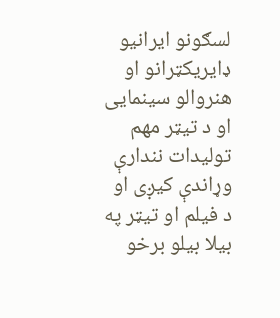لسګونو ایرانیو ډایریکټرانو او هنروالو سینمایی او د تیټر مهم تولیدات نندارې وړاندې کیږی او د فیلم او تیټر په بیلا بیلو برخو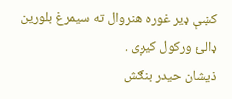کښې ډیر غوره هنروال ته سیمرغ بلورین ډالئ ورکول کیږی .
ذیشان حیدر بنګش